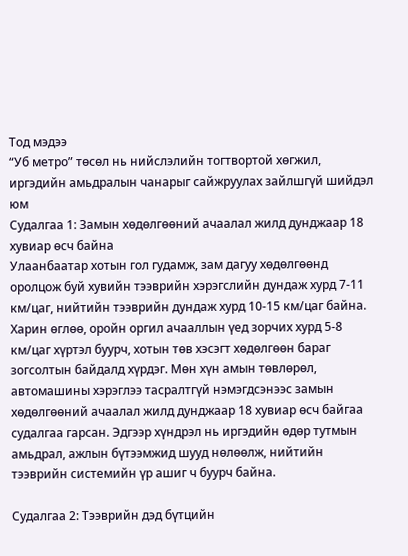Тод мэдээ
“Уб метро” төсөл нь нийслэлийн тогтвортой хөгжил, иргэдийн амьдралын чанарыг сайжруулах зайлшгүй шийдэл юм
Судалгаа 1: Замын хөдөлгөөний ачаалал жилд дунджаар 18 хувиар өсч байна
Улаанбаатар хотын гол гудамж, зам дагуу хөдөлгөөнд оролцож буй хувийн тээврийн хэрэгслийн дундаж хурд 7-11 км/цаг, нийтийн тээврийн дундаж хурд 10-15 км/цаг байна. Харин өглөө, оройн оргил ачааллын үед зорчих хурд 5-8 км/цаг хүртэл буурч, хотын төв хэсэгт хөдөлгөөн бараг зогсолтын байдалд хүрдэг. Мөн хүн амын төвлөрөл, автомашины хэрэглээ тасралтгүй нэмэгдсэнээс замын хөдөлгөөний ачаалал жилд дунджаар 18 хувиар өсч байгаа судалгаа гарсан. Эдгээр хүндрэл нь иргэдийн өдөр тутмын амьдрал, ажлын бүтээмжид шууд нөлөөлж, нийтийн тээврийн системийн үр ашиг ч буурч байна.

Судалгаа 2: Тээврийн дэд бүтцийн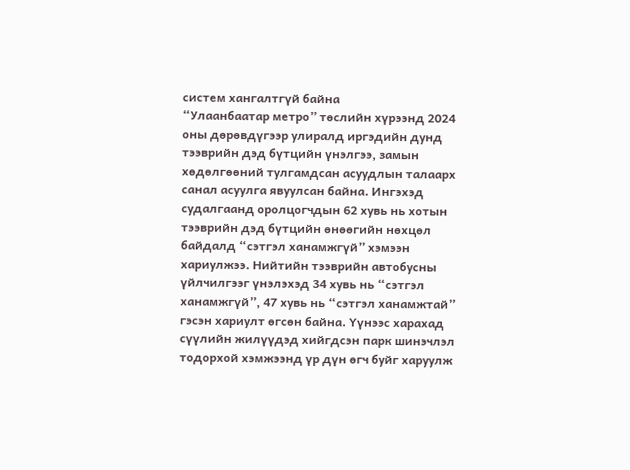систем хангалтгүй байна
“Улаанбаатар метро” төслийн хүрээнд 2024 оны дөрөвдүгээр улиралд иргэдийн дунд тээврийн дэд бүтцийн үнэлгээ, замын хөдөлгөөний тулгамдсан асуудлын талаарх санал асуулга явуулсан байна. Ингэхэд судалгаанд оролцогчдын 62 хувь нь хотын тээврийн дэд бүтцийн өнөөгийн нөхцөл байдалд “сэтгэл ханамжгүй” хэмээн хариулжээ. Нийтийн тээврийн автобусны үйлчилгээг үнэлэхэд 34 хувь нь “сэтгэл ханамжгүй”, 47 хувь нь “сэтгэл ханамжтай” гэсэн хариулт өгсөн байна. Үүнээс харахад сүүлийн жилүүдэд хийгдсэн парк шинэчлэл тодорхой хэмжээнд үр дүн өгч буйг харуулж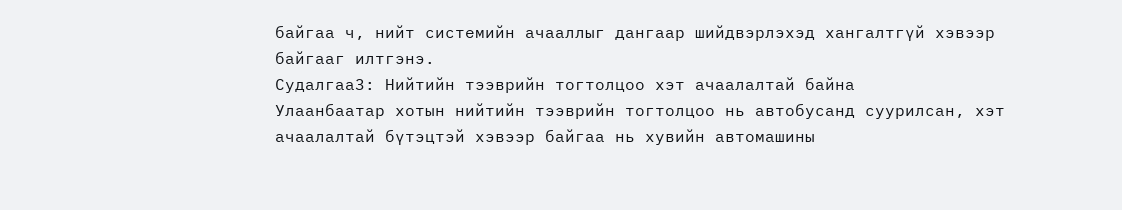байгаа ч, нийт системийн ачааллыг дангаар шийдвэрлэхэд хангалтгүй хэвээр байгааг илтгэнэ.
Судалгаа3: Нийтийн тээврийн тогтолцоо хэт ачаалалтай байна
Улаанбаатар хотын нийтийн тээврийн тогтолцоо нь автобусанд суурилсан, хэт ачаалалтай бүтэцтэй хэвээр байгаа нь хувийн автомашины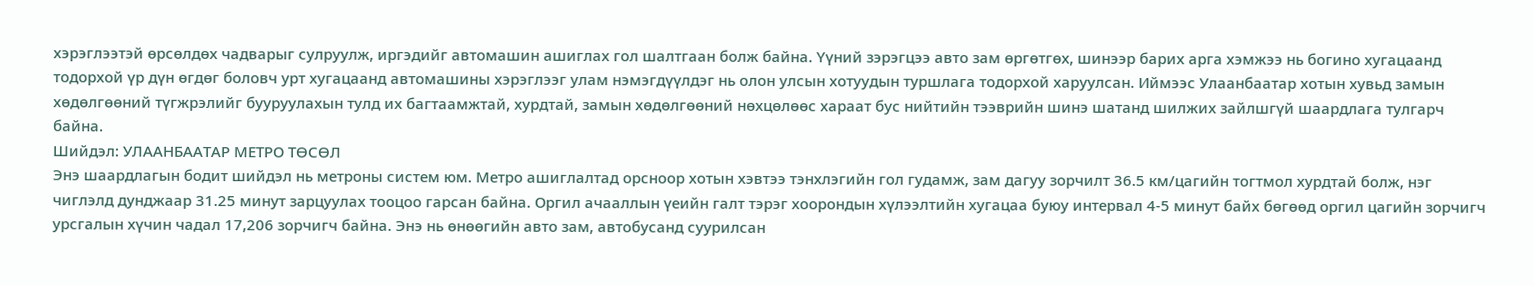хэрэглээтэй өрсөлдөх чадварыг сулруулж, иргэдийг автомашин ашиглах гол шалтгаан болж байна. Үүний зэрэгцээ авто зам өргөтгөх, шинээр барих арга хэмжээ нь богино хугацаанд тодорхой үр дүн өгдөг боловч урт хугацаанд автомашины хэрэглээг улам нэмэгдүүлдэг нь олон улсын хотуудын туршлага тодорхой харуулсан. Иймээс Улаанбаатар хотын хувьд замын хөдөлгөөний түгжрэлийг бууруулахын тулд их багтаамжтай, хурдтай, замын хөдөлгөөний нөхцөлөөс хараат бус нийтийн тээврийн шинэ шатанд шилжих зайлшгүй шаардлага тулгарч байна.
Шийдэл: УЛААНБААТАР МЕТРО ТӨСӨЛ
Энэ шаардлагын бодит шийдэл нь метроны систем юм. Метро ашиглалтад орсноор хотын хэвтээ тэнхлэгийн гол гудамж, зам дагуу зорчилт 36.5 км/цагийн тогтмол хурдтай болж, нэг чиглэлд дунджаар 31.25 минут зарцуулах тооцоо гарсан байна. Оргил ачааллын үеийн галт тэрэг хоорондын хүлээлтийн хугацаа буюу интервал 4-5 минут байх бөгөөд оргил цагийн зорчигч урсгалын хүчин чадал 17,206 зорчигч байна. Энэ нь өнөөгийн авто зам, автобусанд суурилсан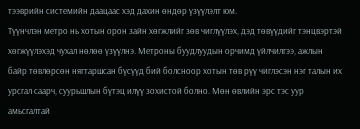тээврийн системийн даацаас хэд дахин өндөр үзүүлэлт юм.
Түүнчлэн метро нь хотын орон зайн хөгжлийг зөв чиглүүлэх, дэд төвүүдийг тэнцвэртэй хөгжүүлэхэд чухал нөлөө үзүүлнэ. Метроны буудлуудын орчимд үйлчилгээ, ажлын байр төвлөрсөн нягтаршсан бүсүүд бий болсноор хотын төв рүү чиглэсэн нэг талын их урсгал саарч, суурьшлын бүтэц илүү зохистой болно. Мөн өвлийн эрс тэс уур амьсгалтай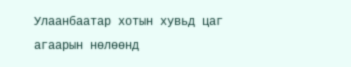Улаанбаатар хотын хувьд цаг агаарын нөлөөнд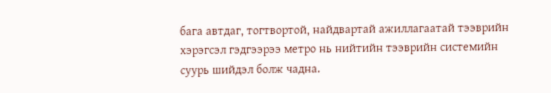бага автдаг, тогтвортой, найдвартай ажиллагаатай тээврийн хэрэгсэл гэдгээрээ метро нь нийтийн тээврийн системийн суурь шийдэл болж чадна.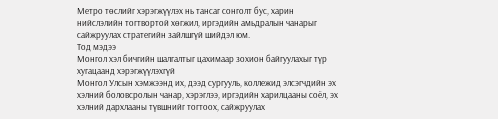Метро төслийг хэрэгжүүлэх нь тансаг сонголт бус, харин нийслэлийн тогтвортой хөгжил, иргэдийн амьдралын чанарыг сайжруулах стратегийн зайлшгүй шийдэл юм.
Тод мэдээ
Монгол хэл бичгийн шалгалтыг цахимаар зохион байгуулахыг түр хугацаанд хэрэгжүүлэхгүй
Монгол Улсын хэмжээнд их, дээд сургууль, коллежид элсэгчдийн эх хэлний боловсролын чанар, хэрэглээ, иргэдийн харилцааны соёл, эх хэлний дархлааны түвшнийг тогтоох, сайжруулах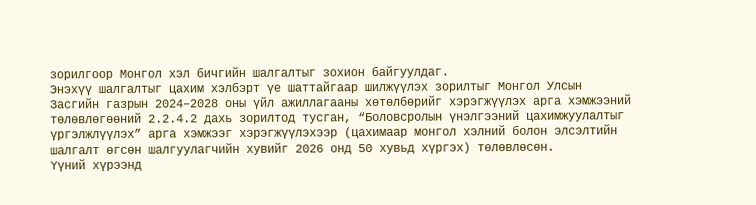зорилгоор Монгол хэл бичгийн шалгалтыг зохион байгуулдаг.
Энэхүү шалгалтыг цахим хэлбэрт үе шаттайгаар шилжүүлэх зорилтыг Монгол Улсын Засгийн газрын 2024–2028 оны үйл ажиллагааны хөтөлбөрийг хэрэгжүүлэх арга хэмжээний төлөвлөгөөний 2.2.4.2 дахь зорилтод тусган, “Боловсролын үнэлгээний цахимжуулалтыг үргэлжлүүлэх” арга хэмжээг хэрэгжүүлэхээр (цахимаар монгол хэлний болон элсэлтийн шалгалт өгсөн шалгуулагчийн хувийг 2026 онд 50 хувьд хүргэх) төлөвлөсөн.
Үүний хүрээнд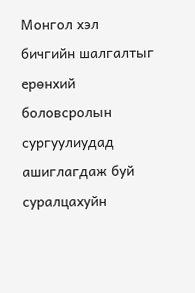Монгол хэл бичгийн шалгалтыг ерөнхий боловсролын сургуулиудад ашиглагдаж буй суралцахуйн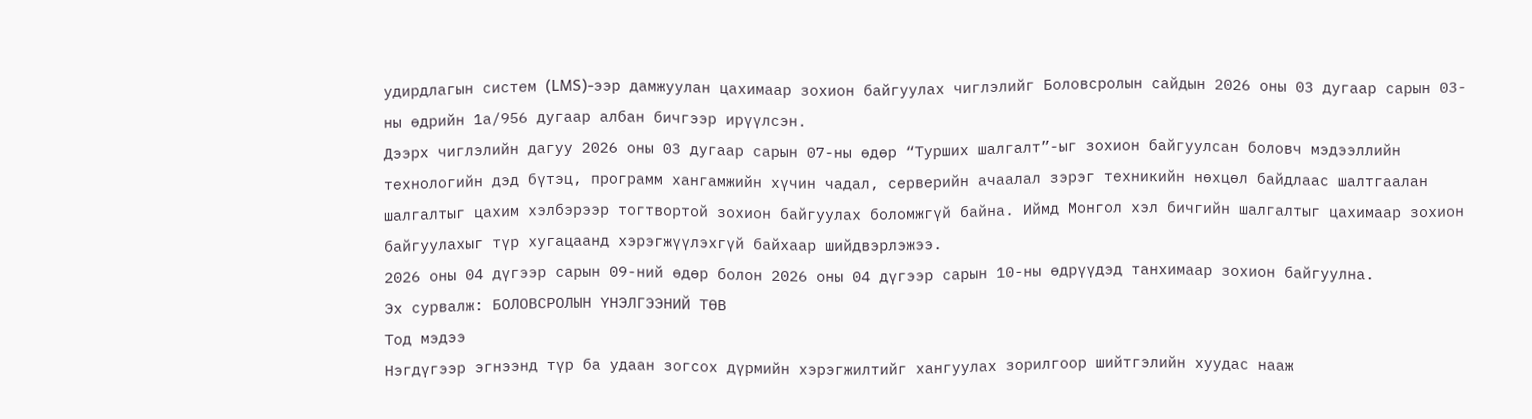удирдлагын систем (LMS)-ээр дамжуулан цахимаар зохион байгуулах чиглэлийг Боловсролын сайдын 2026 оны 03 дугаар сарын 03-ны өдрийн 1а/956 дугаар албан бичгээр ирүүлсэн.
Дээрх чиглэлийн дагуу 2026 оны 03 дугаар сарын 07-ны өдөр “Турших шалгалт”-ыг зохион байгуулсан боловч мэдээллийн технологийн дэд бүтэц, программ хангамжийн хүчин чадал, серверийн ачаалал зэрэг техникийн нөхцөл байдлаас шалтгаалан шалгалтыг цахим хэлбэрээр тогтвортой зохион байгуулах боломжгүй байна. Иймд Монгол хэл бичгийн шалгалтыг цахимаар зохион байгуулахыг түр хугацаанд хэрэгжүүлэхгүй байхаар шийдвэрлэжээ.
2026 оны 04 дүгээр сарын 09-ний өдөр болон 2026 оны 04 дүгээр сарын 10-ны өдрүүдэд танхимаар зохион байгуулна.
Эх сурвалж: БОЛОВСРОЛЫН ҮНЭЛГЭЭНИЙ ТӨВ
Тод мэдээ
Нэгдүгээр эгнээнд түр ба удаан зогсох дүрмийн хэрэгжилтийг хангуулах зорилгоор шийтгэлийн хуудас нааж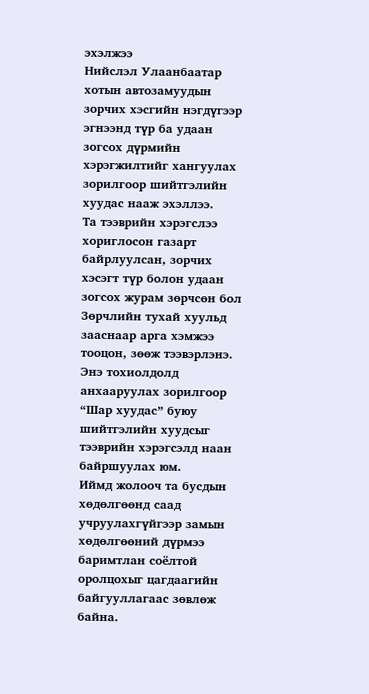эхэлжээ
Нийслэл Улаанбаатар хотын автозамуудын зорчих хэсгийн нэгдүгээр эгнээнд түр ба удаан зогсох дүрмийн хэрэгжилтийг хангуулах зорилгоор шийтгэлийн хуудас нааж эхэллээ.
Та тээврийн хэрэгслээ хориглосон газарт байрлуулсан, зорчих хэсэгт түр болон удаан зогсох журам зөрчсөн бол Зөрчлийн тухай хуульд зааснаар арга хэмжээ тооцон, зөөж тээвэрлэнэ.
Энэ тохиолдолд анхааруулах зорилгоор “Шар хуудас” буюу шийтгэлийн хуудсыг тээврийн хэрэгсэлд наан байршуулах юм.
Иймд жолооч та бусдын хөдөлгөөнд саад учруулахгүйгээр замын хөдөлгөөний дүрмээ баримтлан соёлтой оролцохыг цагдаагийн байгууллагаас зөвлөж байна.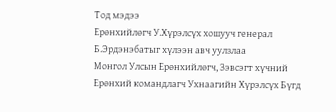Тод мэдээ
Ерөнхийлөгч У.Хүрэлсүх хошууч генерал Б.Эрдэнэбатыг хүлээн авч уулзлаа
Монгол Улсын Ерөнхийлөгч, Зэвсэгт хүчний Ерөнхий командлагч Ухнаагийн Хүрэлсүх Бүгд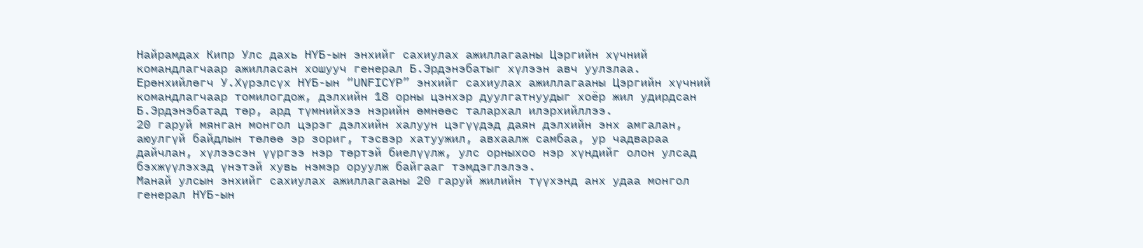Найрамдах Кипр Улс дахь НҮБ-ын энхийг сахиулах ажиллагааны Цэргийн хүчний командлагчаар ажилласан хошууч генерал Б.Эрдэнэбатыг хүлээн авч уулзлаа.
Ерөнхийлөгч У.Хүрэлсүх НҮБ-ын “UNFICYP” энхийг сахиулах ажиллагааны Цэргийн хүчний командлагчаар томилогдож, дэлхийн 18 орны цэнхэр дуулгатнуудыг хоёр жил удирдсан Б.Эрдэнэбатад төр, ард түмнийхээ нэрийн өмнөөс талархал илэрхийллээ.
20 гаруй мянган монгол цэрэг дэлхийн халуун цэгүүдэд даян дэлхийн энх амгалан, аюулгүй байдлын төлөө эр зориг, тэсвэр хатуужил, авхаалж самбаа, ур чадвараа дайчлан, хүлээсэн үүргээ нэр төртэй биелүүлж, улс орныхоо нэр хүндийг олон улсад бэхжүүлэхэд үнэтэй хувь нэмэр оруулж байгааг тэмдэглэлээ.
Манай улсын энхийг сахиулах ажиллагааны 20 гаруй жилийн түүхэнд анх удаа монгол генерал НҮБ-ын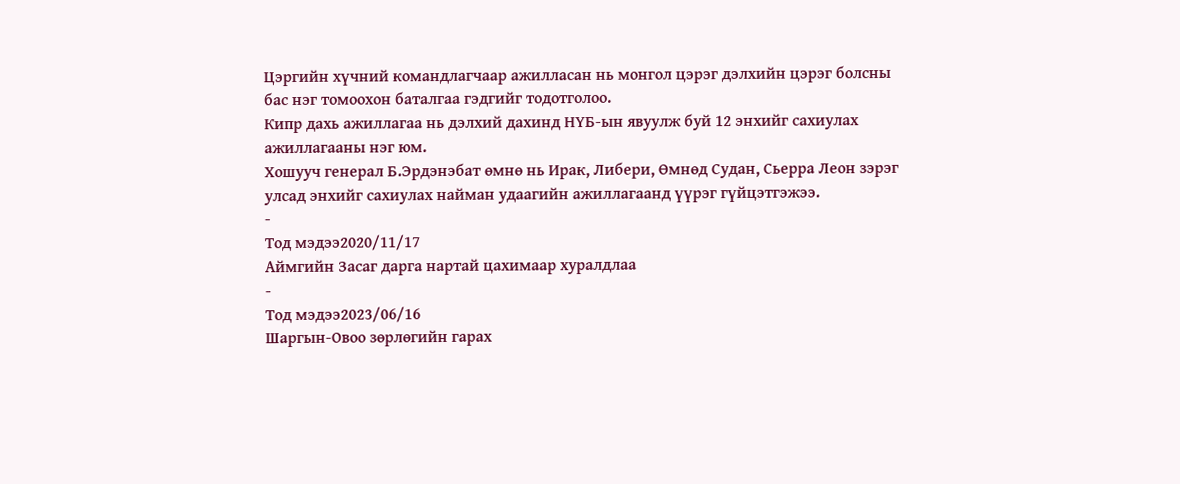Цэргийн хүчний командлагчаар ажилласан нь монгол цэрэг дэлхийн цэрэг болсны бас нэг томоохон баталгаа гэдгийг тодотголоо.
Кипр дахь ажиллагаа нь дэлхий дахинд НҮБ-ын явуулж буй 12 энхийг сахиулах ажиллагааны нэг юм.
Хошууч генерал Б.Эрдэнэбат өмнө нь Ирак, Либери, Өмнөд Судан, Сьерра Леон зэрэг улсад энхийг сахиулах найман удаагийн ажиллагаанд үүрэг гүйцэтгэжээ.
-
Тод мэдээ2020/11/17
Аймгийн Засаг дарга нартай цахимаар хуралдлаа
-
Тод мэдээ2023/06/16
Шаргын-Овоо зөрлөгийн гарах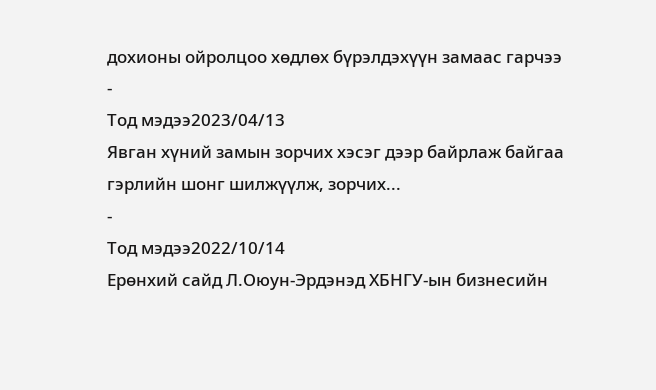дохионы ойролцоо хөдлөх бүрэлдэхүүн замаас гарчээ
-
Тод мэдээ2023/04/13
Явган хүний замын зорчих хэсэг дээр байрлаж байгаа гэрлийн шонг шилжүүлж, зорчих...
-
Тод мэдээ2022/10/14
Ерөнхий сайд Л.Оюун-Эрдэнэд ХБНГУ-ын бизнесийн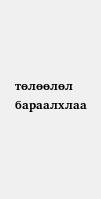төлөөлөл бараалхлаа